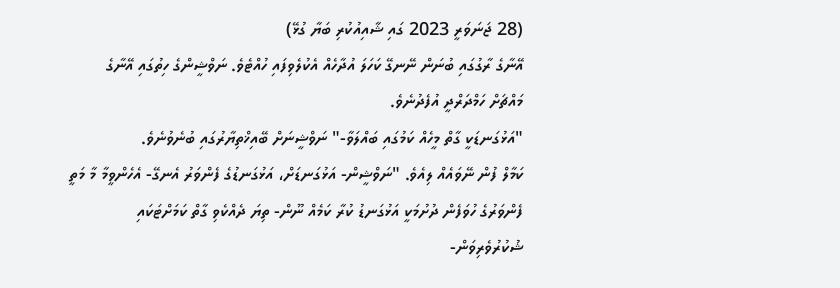(28 ޖަނަވަރީ 2023 ގައި ޝާއިއުކުރި ބަޔާ ގުޅޭ)
އޭނާގެ ރާގުގައި ބުނަން ނޭނގޭ ކަހަލަ އުދާހެއް އެކުލެވިފައި ހުއްޓެވެ. ނަވްޝީންގެ ހިތުގައި އޭނާގެ މައްޗަށް ހަމްދަރްދީ އުފެދުނެވެ.
"އަޅުގަނޑަކީ ގާތް މީހެއް ކަމުގައި ބައްލަވާ-" ނަވްޝީނަށް ބޭއިޚްތިޔާރުގައި ބުނެވުނެވެ.
ކަމާލް ފުން ނޭވައެއް ލިއެވެ. "ނަވްޝީން- އަޅުގަނޑަށް، އަޅުގަނޑުގެ ފެންވަރު އެނގޭ- އެހެންވީމާ މާ މަތީ ފެންވަރުގެ ހުވަފެން ދުށުމަކީ އަޅުގަނޑު ކުރާ ކަމެއް ނޫން- ތިޔަ ދެއްކެވި ގާތް ކަމަށްޓަކައި ޝުކުރުވެރިވަން-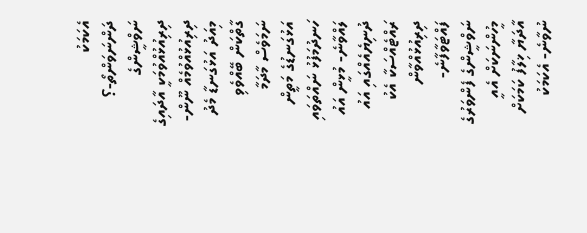އެކަމަކު ދަންނަވަންތޯ-؟ ނަވްޝީންގެ ދިރިއުޅުއްވުމަކީ އާދައިގެ ދިރިއުޅުއްވުމެއް ނޫން- މިއަދު އަޅުގަނޑާ މެދު ގާތްކަން ބޭއްވެވި ނަމަވެސް މާދަމާ އަޅުގަނޑުގެ މަތީން ހަނދުމަފުޅު ނައްތަވައި ލައްވާނެ- މުޅީން އައު ދުނިޔެއެއްގައި އައު ރައްޓެއްސަކާ އެކު ދިރިއުޅުއްވާން ފައްޓަވާފާނެ- ނަވްޝީންގެ ފެންވަރުގެ މީހުންނަކަށް އެއީ އާދަޔާ ޚިލާފު ކަމަކަށް ނުވާނެ- އެކަމަކު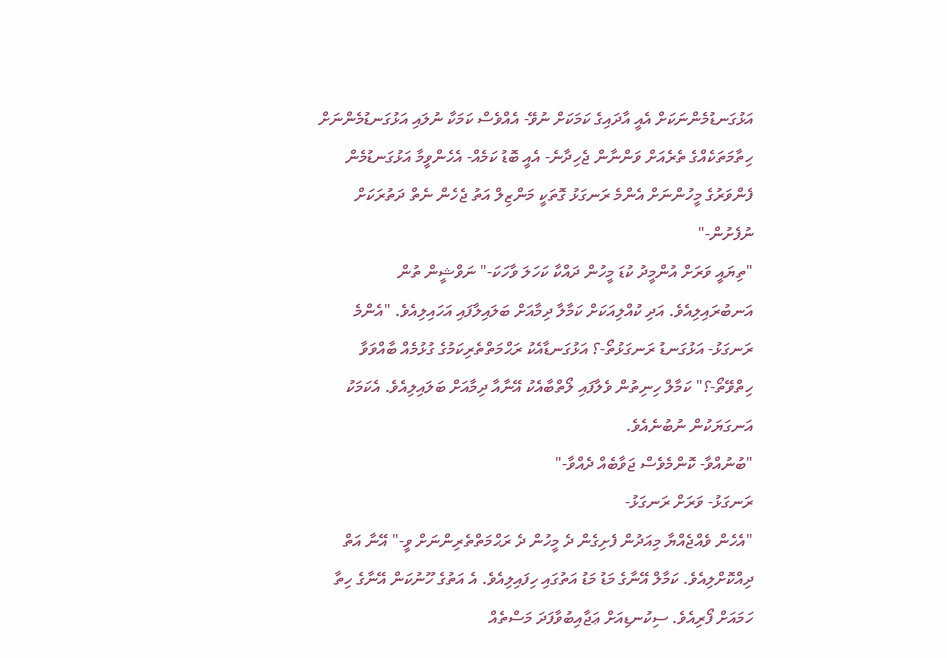އަޅުގަނޑުމެންނަކަށް އެއީ އާދައިގެ ކަމަކަށް ނުވޭ- އެއްވެސް ކަމަކާ ނުލައި އަޅުގަނޑުމެންނަށް ހިތާމަތަކެއްގެ ތެރެއަށް ވަންނާން ޖެހިދާނެ- އެއީ ބޮޑު ކަމެއް- އެހެންވީމާ އަޅުގަނޑުމެން ފެންވަރުގެ މީހުންނަށް އެންމެ ރަނގަޅު ގޮތަކީ މަންޒިލް އަތު ޖެހެން ނެތް ދަތުރަކަށް ނުފެށުން-"
"ތިޔައީ ވަރަށް އުންމީދު ކުޑަ މީހުން ދައްކާ ކަހަލަ ވާހަކަ-" ނަވްޝީން ތުން އަނބުރައިލިއެވެ. އަދި ކުއްލިއަކަށް ކަމާލާ ދިމާއަށް ބަލައިލާފައި އަހައިލިއެވެ. "އެންމެ ރަނގަޅު- އަޅުގަނޑު ރަނގަޅުތޯ-؟ އަޅުގަނޑާއެކު ރަޙްމަތްތެރިކަމުގެ ގުޅުމެއް ބާއްވަވާ ހިތްވޭތޯ-؟" ކަމާލް ހިނިތުން ވެލާފައި ލޯތްބާއެކު އޭނާއާ ދިމާއަށް ބަލައިލިއެވެ. އެކަމަކު އަނގަޔަކުން ނުބުނެއެވެ.
"ބުނުއްވާ- ކޮންމެވެސް ޖަވާބެއް ދެއްވާ-"
ރަނގަޅު- ވަރަށް ރަނގަޅު-
"އެހެން ވެއްޖެއްޔާ މިއަދުން ފެށިގެން ދެ މީހުން ދެ ރަޙްމަތްތެރިންނަށް ވީ-" އޭނާ އަތް ދިއްކޮށްލިއެވެ. ކަމާލް އޭނާގެ މަޑު މަޑު އަތުގައި ހިފައިލިއެވެ. އެ އަތުގެ ހޫނުކަން އޭނާގެ ހިތާ ހަމައަށް ފޯރިއެވެ. ސިކުނޑިއަށް ޢަޖާއިބުވާފަދަ މަސްތެއް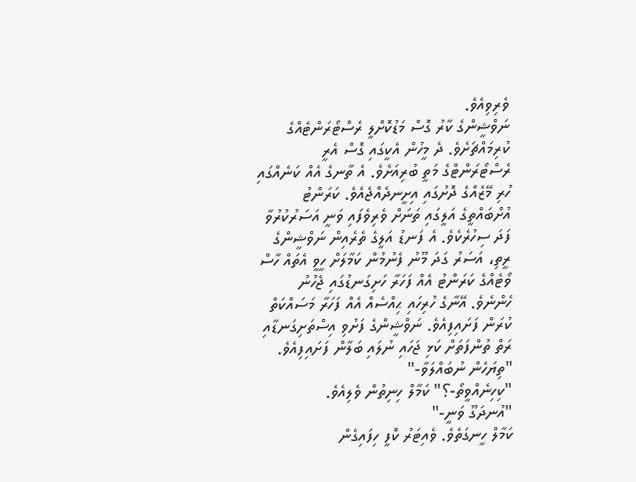ވެރިވިއެވެ.
ނަވްޝީންގެ ކާރު ގޮސް މަޑުކޮށްލީ ރެސްޓޯރަންޓެއްގެ ކުރިމައްޗަށެވެ. ދެ މީހުން އެކީގައި ގޮސް އެރީ ރެސްޓޯރަންޓްގެ މަތީ ބުރިއަށެވެ. އެ ތާނގެ އެއް ކަނެއްގައި ހުރި މޭޒެއްގެ ދޮށުގައި އިށީނދެއްޖެއެވެ. ކަރަންޓު އުށްބައްތީގެ އަލީގައި ތަނަށް ވެރިވެފައި ވަނީ އަސަރުކުރުވާ ފަދަ ސިހުރެކެވެ. އެ ފަނޑު އަލީގެ ތެރެއިން ނަވްޝީންގެ ރީތި، އަސަރު ގަދަ މޫނު ފެނުމުން ކަމާލަށް ހީވީ އެތައް ހާސް ވޯޓެއްގެ ކަރަންޓު އެއް ފަހަރާ ހަށިގަނޑުގައި ޖެހުނު ހެންނެވެ. އޭނާގެ ހުރިހައި ޙިއްސެއް އެއް ފަހަރާ މަސައްކަތް ކުރަން ފަށައިފިއެވެ. ނަވްޝީންގެ ފަށުވި އިސްތަށިގަނޑާއި ރަތް ތުންފަތަށް ކަޅި ޖަހައި ނުލައި ބަލާން ފަށައިފިއެވެ.
"ތިޔަހެން ނުބައްލަވާ-"
"ކިހިނެއްވީތޯ-؟" ކަމާލް ހިނިތުން ވެލިއެވެ.
"އުނދަގޫ ވަނީ-"
ކަމާލް ހީނގަތެވެ. ވެއިޓަރު ކޮފީ ހިފައިގެން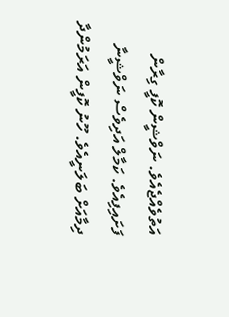އަތުވެއްޖެއެވެ. ނަވްޝީން ކޮފީ ގިރާން ފަށައިފިއެވެ. ކަމާލް އަދިވެސް ނަވްޝީނާ ދިމާއަށް ބަލަނީއެވެ. ހޫނު ކޮފީން އަރަމުންދާ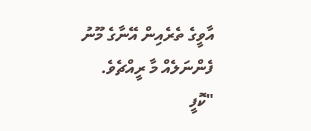އާވީގެ ތެރެއިން އޭނާގެ މޫނު ފެންނަލެއް މާ ރީއްޗެވެ.
"ކޮފީ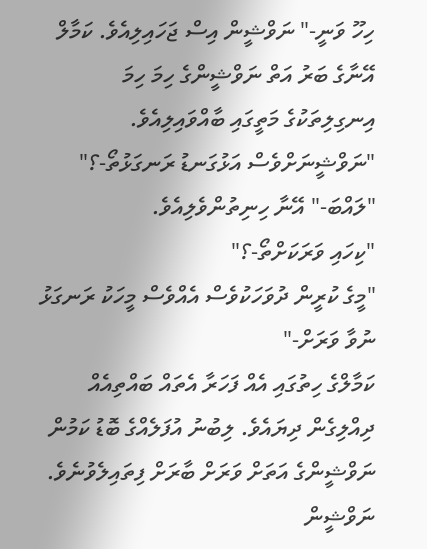ހިހޫ ވަނީ-" ނަވްޝީން އިސް ޖަހައިލިއެވެ. ކަމާލް އޭނާގެ ބަރު އަތް ނަވްޝީންގެ ހިމަ ހިމަ އިނގިލިތަކުގެ މަތީގައި ބާއްވައިލިއެވެ. "ނަވްޝީނަށްވެސް އަޅުގަނޑު ރަނގަޅުތޯ-؟"
"ލައްބަ-" އޭނާ ހިނިތުންވެލިއެވެ.
"ކިހައި ވަރަކަށްތޯ-؟"
"މީގެ ކުރީން ދުވަހަކުވެސް އެއްވެސް މީހަކު ރަނގަޅު ނުވާ ވަރަށް-"
ކަމާލްގެ ހިތުގައި އެއް ފަހަރާ އެތައް ބައްތިއެއް ދިއްލިގެން ދިޔައެވެ. ލިބުނު އުފަލެއްގެ ބޮޑު ކަމުން ނަވްޝީންގެ އަތަށް ވަރަށް ބާރަށް ފިތައިލެވުނެވެ. ނަވްޝީން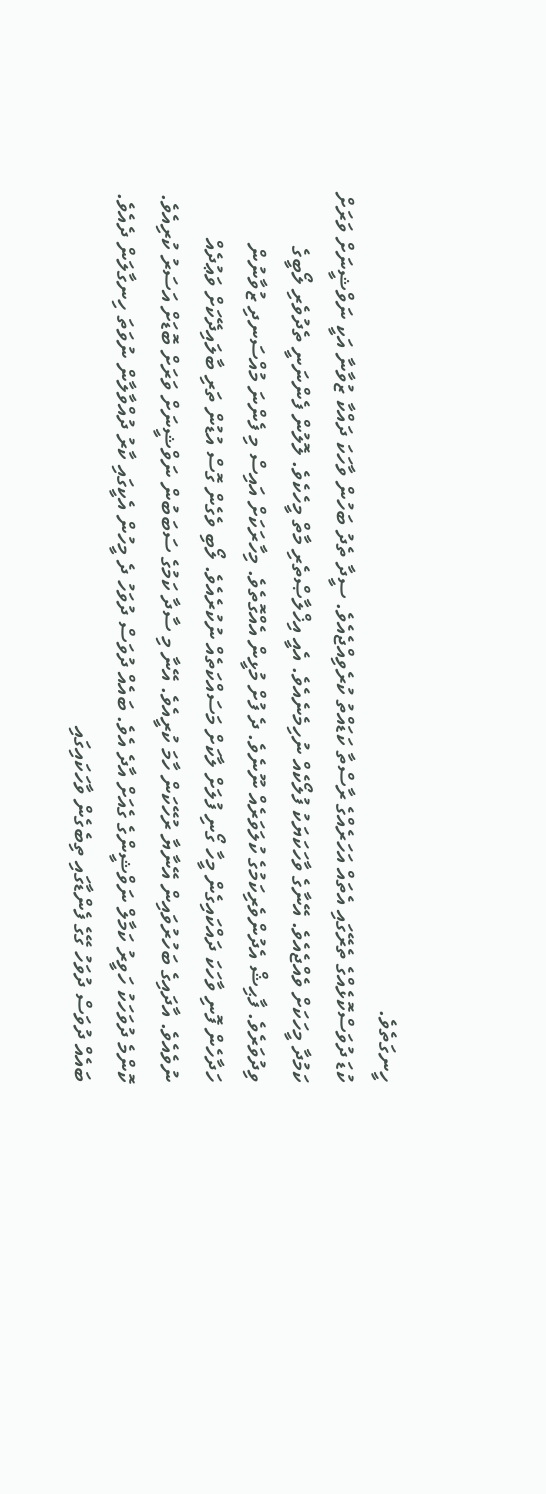ހީނގަތެވެ.
ކުޑަ ދުވަސްކޮޅެއްގެ ތެރޭގައި އެތައް އަހަރެއްގެ ރާސްތާ ކަޑައްތު ކުރެވިއްޖެއެވެ. ސީދާ ތެދު ބަހުން ވާހަކަ ދައްކާ ޒުވާނާ އަކީ ނަވްޝީނަށް ވަރަށް ކަމުދާ މީހަކަށް ވެއްޖެއެވެ. އޭނާގެ ވާހަކަޔަކު ފުލޯކެއް ނުހިމެނެއެވެ. އެއީ އިޚްލާޞްތެރި މާތް މީހެކެވެ. ލޮލުން ފެންނަނީ ތެދުވެރި ލޯބީގެ ވިދުވަރެވެ. ފާޙިޝް އެދުންވެރިކަމުގެ ކުލަވަރެއް ނޫނެވެ. ދެ ފުށް މުޅީން އެއްގޮތެވެ. މިހާރަކަށް އައިސް މި ފެންނަ މުއްސަނދި ޒުވާނުން ހަދާހެން ފޮނި ވާހަކަ ދައްކައިގެން މީހާ ގޯނި ފުލަށް ލާކަށް މަސައްކަތެއް ނުކުރެއެވެ. ލޯބި ވެގެން ގޮސް އުޑުން ތަރި ބާލައިދޭކަށް ވަޢުދެއް ނުވެއެވެ. އާދައިގެ ބަހުރުވައިން އޭނާޔާ ރުހޭކަން ހާމަ ކުރީއެވެ. އޭނާ މި ސާދާ ކަމުގެ ސަބަބުން ނަވްޝީނަށް ވަރަށް ބޮޑަށް އަސަރު ކުރިއެވެ.
ކޮންމެ ދުވަހަކު ހަވީރު ކަމާލް ނަވްޝީންގެ ގެއަށް އާދެ އެވެ. ބައެއް ދުވަސް ދުވަހު ދެ މީހުން އެކީގައި ކާރު ދުއްވާލާން ނުވަތަ ހިނގާލަން ދެއެވެ. ބައެއް ދުވަސް ދުވަހު ގޭގެ ފެންޑާގައި ތިބެގެން ވާހަކައިގައި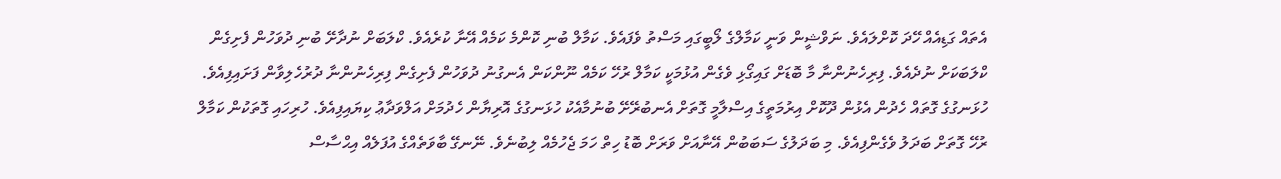އެތައް ގަޑިއެއް ހޭދަ ކޮށްލައެވެ. ނަވްޝީން ވަނީ ކަމާލްގެ ލޯބީގައި މަސްތު ވެފައެވެ. ކަމާލް ބުނި ކޮންމެ ކަމެއް އޭނާ ކުރެއެވެ. ކްލަބަށް ނުދާށޭ ބުނި ދުވަހުން ފެށިގެން ކްލަބަކަށް ނުދެއެވެ. ފިރިހެނުންނާ މާ ބޮޑަށް ގައިގޯޅި ވެގެން އުޅުމަކީ ކަމާލް ރުހޭ ކަމެއް ނޫންކަން އެނގުނު ދުވަހުން ފެށިގެން ފިރިހެނުންނާ ދުރުހެލިވާން ފަށައިފިއެވެ. ހުޅަނގުގެ ގޮތައް ހެދުން އެޅުން ދޫކޮށް އިރުމަތީގެ އިސްލާމީ ގޮތަށް އެނބުރޭށޭ ބުނުމާއެކު ހުޅަނގުގެ އޮރިޔާން ހެދުމަށް އަލްވަދާޢު ކިޔައިފިއެވެ. ހުރިހައި ގޮތަކުން ކަމާލް ރުހޭ ގޮތަށް ބަދަލު ވެގެންފިއެވެ. މި ބަދަލުގެ ސަބަބުން އޭނާއަށް ވަރަށް ބޮޑު ހިތް ހަމަ ޖެހުމެއް ލިބުނެވެ. ނޭނގޭ ބާވަތެއްގެ އުފަލެއް އިޙްސާސް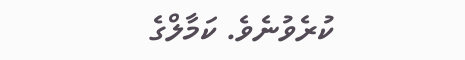ކުރެވުނެވެ. ކަމާލްގެ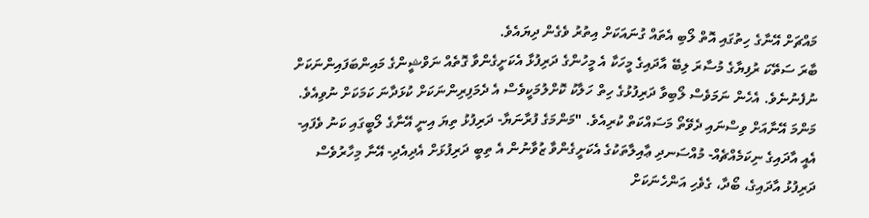މައްޗަށް އޭނާގެ ހިތުގައި އޮތް ލޯބި އެތައް ގުނައަކަށް އިތުރު ވެގެން ދިޔައެވެ.
ބާރަ ސަތޭކަ ރުފިޔާގެ މުސާރަ ލިބޭ އާދައިގެ މީހަކާ އެ މީހުންގެ ދަރިފުޅާ އެކަށީގެންވާ ގޮތެއް ނަވްޝީންގެ މައިންބަފައިންނަކަށް ނުފެނުނެވެ. އެހެން ނަމަވެސް ލޯބިވާ ދަރިފުޅުގެ ހިތް ހަލާކު ކޮށްލުމަކީވެސް އެ ދެމަފިރިންނަކަށް ކުޅަދާނަ ކަމަކަށް ނުވިއެވެ.
މަންމަ އޭނާއަށް ވިސްނައި ދެވޭތޯ މަސައްކަތް ކުރިއެވެ. "މަންމަގެ ފުރާނަޔާ- ދަރިފުޅު ތިޔަ އިނީ އޭނާގެ ލޯބީގައި ކަނު ވެފައި- އެއީ އާދައިގެ ނިކަމެއްޗެއް- މުއްސަނދި ޢާއިލާތަކުގެ އެކަށީގެންވާ ޒުވާނުން އެ ތިބީ ދަރިފުޅަށް އެދިއެދި- އޭނާ މިހާރުވެސް ދަރިފުޅު އާދައިގެ، ބޯދާ، ގެވެހި އަންހެނަކަށް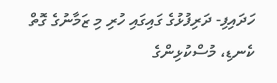ހަދައިފި- ދަރިފުޅުގެ ގައިގައި ހުރި މި ޒަމާނުގެ ގޮތް ކެނޑި، މުސްކުޅިންގެ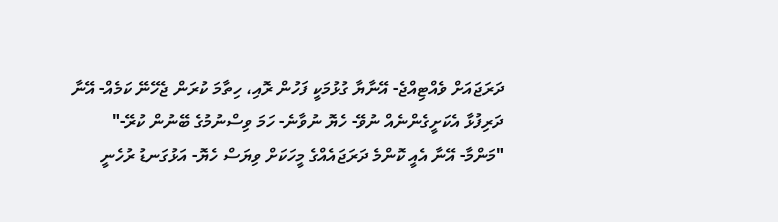ދަރަޖައަށް ވެއްޓިއްޖެ- އޭނާޔާ ގުޅުމަކީ ފަހުން ރޮއި، ހިތާމަ ކުރަން ޖެހޭނޭ ކަމެއް- އޭނާ ދަރިފުޅާ އެކަށީގެންނެއް ނުވޭ- ހެޔޮ ނުވާނެ- ހަމަ ވިސްނުމުގެ ބޭނުން ކުރޭ-"
"މަންމާ- އޭނާ އެއީ ކޮންމެ ދަރަޖައެއްގެ މީހަކަށް ވިޔަސް ހެޔޮ- އަޅުގަނޑު ރުހެނީ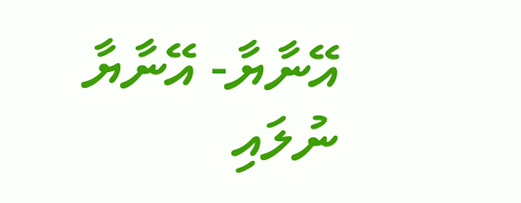އޭނާޔާ- އޭނާޔާ ނުލައި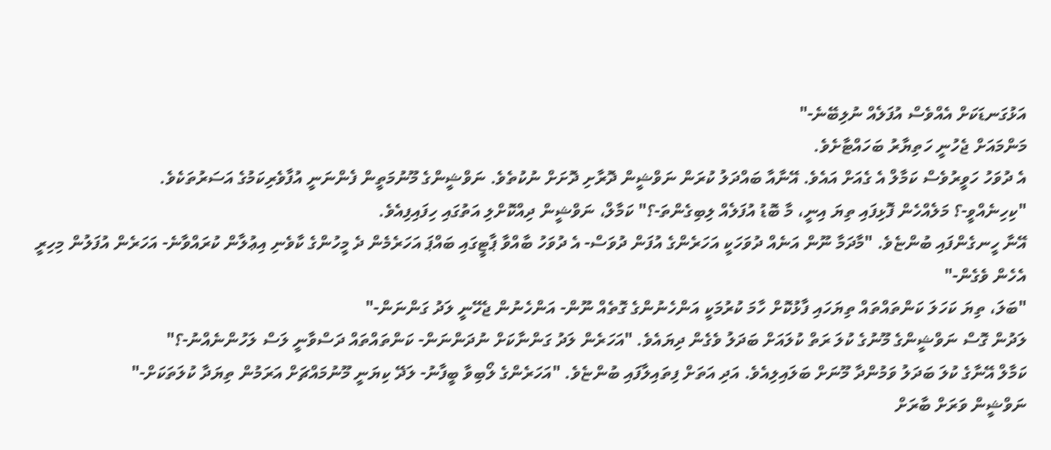އަޅުގަނޑަކަށް އެއްވެސް އުފަލެއް ނުލިބޭނެ-"
މަންމައަށް ޖެހުނީ ހަތިޔާރު ބަހައްޓާށެވެ.
އެ ދުވަހު ހަވީރުވެސް ކަމާލް އެ ގެއަށް އައެވެ. އޭނާއާ ބައްދަލު ކުރަން ނަވްޝީން ދޮރާށި ދޮށަށް ނުކުތެވެ. ނަވްޝީންގެ މޫނުމަތީން ފެންނަނީ އުފާވެރިކަމުގެ އަސަރުތަކެވެ.
"ކިހިނެއްވީ-؟ މަލެއްހެން ފޮޅިފައި ތިޔަ އިނީ، މާ ބޮޑު އުފަލެއް ލިބިގެންތަ-؟" ކަމާލް، ނަވްޝީން ދިއްކޮށްލި އަތުގައި ހިފައިފިއެވެ.
އޭނާ ހީނގެންފައި ބުންޏެވެ. "މާދަމާ ނޫން އަނެއް ދުވަހަކީ އަހަރެންގެ އުފަން ދުވަސް- އެ ދުވަހު ބާއްވާ ޕާޓީގައި ބައްޕަ އަހަރެމެން ދެ މީހުންގެ ކާވެނި އިޢުލާން ކުރައްވާނެ- އަހަރެން އުފަލުން މިހިރީ އެހެން ވެގެން-"
"ބަލަ، ތިޔަ ކަހަލަ ކަންތައްތައް ތިޔަހައި ފާޅުކޮށް ހާމަ ކުރުމަކީ އަންހެނުންގެ ގޮތެއް ނޫން- އަންހެނުން ޖެހޭނީ ލަދު ގަންނަން-"
ލަދުން ގޮސް ނަވްޝީންގެ މޫނުގެ ކުލަ ރަތް ކުލައަށް ބަދަލު ވެގެން ދިޔައެވެ. "އަހަރެން ލަދު ގަންނާކަށް ނުދަންނަން- ކަންތައްތައް ދަސްވާނީ ލަސް ލަހުންނެއްނު-؟"
ކަމާލް އޭނާގެ ކުލަ ބަދަލު ވަމުންދާ މޫނަށް ބަލައިލިއެވެ. އަދި އަތަށް ފިތައިލާފައި ބުންޏެވެ. "އަހަރެންގެ ލޯބިވާ ބީފާނު- ލަދޭ ކިޔަނީ މޫނުމައްޗަށް އަރަމުން ތިޔަދާ ކުލަތަކަށް-"
ނަވްޝީން ވަރަށް ބާރަށް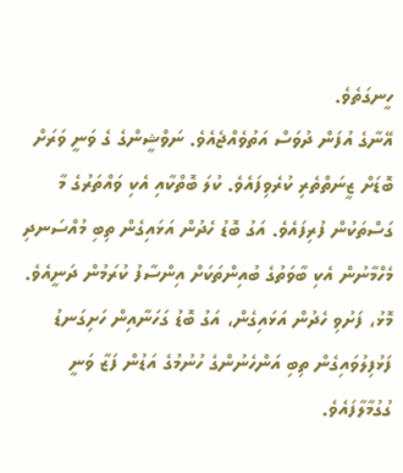ހީނގަތެވެ.
އޭނާގެ އުފަން ދުވަސް އަތުވެއްޖެއެވެ. ނަވްޝީންގެ ގެ ވަނީ ވަރަށް ބޮޑަށް ޒީނަތްތެރި ކުރެވިފައެވެ. ކުލަ ބޮތްކާއި އެކި ވައްތަރުގެ މާ ގަސްތަކުން ފުރިފައެވެ. އަގު ބޮޑު ހެދުން އަޅައިގެން ތިބި މުއްސަނދި މެހްމާނުން އެކި ބާވަތުގެ ބުއިންތަކަށް އިންސާފު ކުރަމުން ދަނީއެވެ. މޮޅު، ފަށުވި ހެދުން އަޅައިގެން، އަގު ބޮޑު ގަހަނާއިން ހަށިގަނޑު ފަޅުފިލުވައިގެން ތިބި އަންހެނުންގެ ހުނުމުގެ އަޑުން ފަޒާ ވަނީ ގުގުމާލާފައެވެ.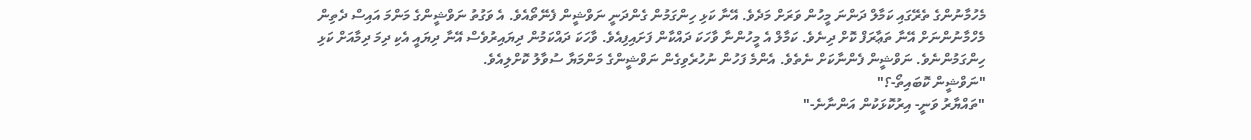މެހުމާނުންގެ ތެރޭގައި ކަމާލް ދަންނަ މީހުން ވަރަށް މަދެވެ. އޭނާ ކަޅި ހިންގަމުން ގެންދަނީ ނަވްޝީން ފެނޭތޯއެވެ. އެ ވަގުތު ނަވްޝީންގެ މަންމަ އައިސް ދެތިން މެހްމާނުންނަށް އޭނާ ތަޢާރަފް ކޮށް ދިނެވެ. ކަމާލް އެ މީހުންނާ ވާހަކަ ދައްކާން ފަށައިފިއެވެ. ވާހަކަ ދައްކަމުން ދިޔައިރުވެސް އޭނާ ދިޔައީ އެކި ދިމަ ދިމާއަށް ކަޅި ހިންގަމުންނެވެ. ނަވްޝީން ފެންނާކަށް ނެތެވެ. އެންމެ ފަހުން ނުހުރެވިގެން ނަވްޝީންގެ މަންމަޔާ ސުވާލު ކޮށްލިއެވެ.
"ނަވްޝީން ކޮބައިތޯ-؟"
"ތައްޔާރު ވަނީ- އިރުކޮޅަކުން އަންނާނެ-"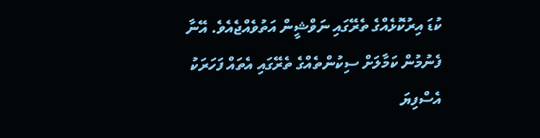ކުޑަ އިރުކޮޅެއްގެ ތެރޭގައި ނަވްޝީން އަތުވެއްޖެއެވެ. އޭނާ ފެނުމުން ކަމާލަށް ސިކުންތެއްގެ ތެރޭގައި އެތައް ފަހަރަކު އެސްފިޔަ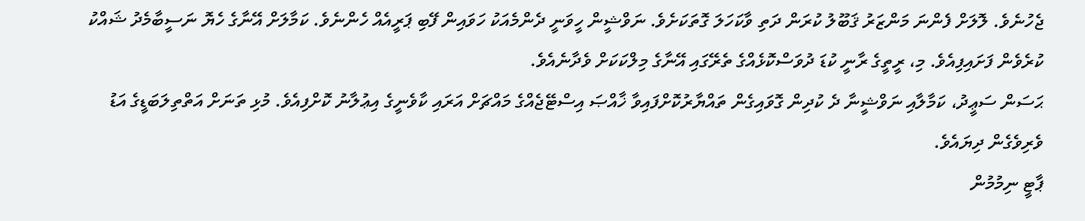ޖެހުނެވެ. ލޮލަށް ފެންނަ މަންޒަރު ޤަބޫލު ކުރަން ދަތި ވާކަހަލަ ގޮތަކަށެވެ. ނަވްޝީން ހީވަނީ ދެންމެއަކު ހަވައިން ފޭބި ޕަރީއެއް ހެންނެވެ. ކަމާލަށް އޭނާގެ ހެޔޮ ނަސީބާމެދު ޝައްކު ކުރެވެން ފަށައިފިއެވެ. މި، ރީތީގެ ރާނީ ކުޑަ ދުވަސްކޮޅެއްގެ ތެރޭގައި އޭނާގެ މިލްކަކަށް ވެދާނެއެވެ.
ޙަސަން ސަޢީދު، ކަމާލާއި ނަވްޝީނާ ދެ ކުދިން ގޮވައިގެން ތައްޔާރުކޮށްފައިވާ ޚާއްޞަ އިސްޓޭޖެއްގެ މައްޗަށް އަރައި ކާވެނީގެ އިޢުލާނު ކޮށްފިއެވެ. މުޅި ތަނަށް އަތްތިލަބަޑީގެ އަޑު ވެރިވެގެން ދިޔައެވެ.
ޕާޓީ ނިމުމުން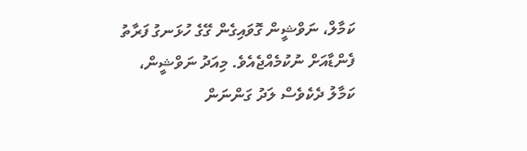ކަމާލް، ނަވްޝީން ގޮވައިގެން ގޭގެ ހުޅަނގު ފަރާތު ފެންޑާއަށް ނުކުމެއްޖެއެވެ. މިއަދު ނަވްޝީން، ކަމާލު ދެކެވެސް ލަދު ގަންނަން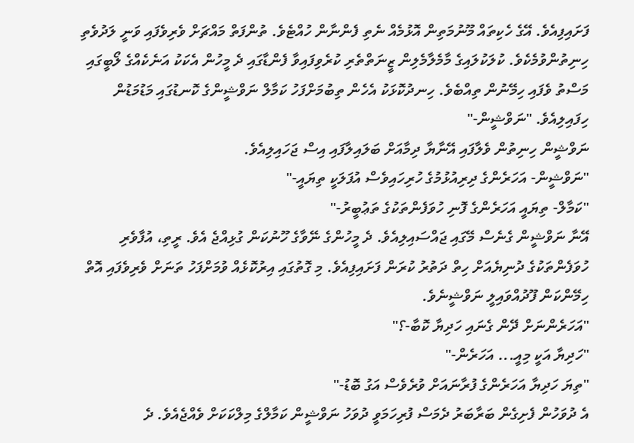ފަށައިފިއެވެ. އޭގެ ހެކިތައް މޫނުމަތިން އޮޅުމެއް ނެތި ފެންނާން ހުއްޓެވެ. ތުންފަތް މައްޗަށް ވެރިވެފައި ވަނީ ލަދުވެތި ހިނިތުންވުމެކެވެ. ކުލަކުލައިގެ މާމެލާމެލިން ޒީނަތްތެރި ކުރެވިފައިވާ ފެންޑާގައި ދެ މީހުން އެކަކު އަނެކެއްގެ ލޯބީގައި މަސްތު ވެފައި ހިމޭނުން ތިއްބެވެ. ހިނދުކޮޅަކު އެހެން ތިބުމަށްފަހު ކަމާލް ނަވްޝީންގެ ކޮނޑުގައި މަޑުމަޑުން ހިފައިލިއެވެ. "ނަވްޝީން-"
ނަވްޝީން ހިނިތުން ވެލާފައި އޭނާޔާ ދިމާއަށް ބަލައިލާފައި އިސް ޖަހައިލިއެވެ.
"ނަވްޝީން- އަހަރެންގެ ދިރިއުޅުމުގެ ހުރިހައިވެސް އުފަލަކީ ތިޔައީ-"
"ކަމާލް- ތިޔައީ އަހަރެންގެ ފޮނި ހުވަފެންތަކުގެ ތަޢުބީރު-"
އޭނާ ނަވްޝީން ގެނެސް މޭގައި ޖައްސައިލިއެވެ. ދެ މީހުންގެ ނޭވާގެ ހޫނުކަން ގުޅިއްޖެ އެވެ. ރީތި، އުފާވެރި ހުވަފެންތަކުގެ ދުނިޔެއަށް ހިތް ދަތުރު ކުރަން ފަށައިފިއެވެ. މި ގޮތުގައި އިރުކޮޅެއް ވުމަށްފަހު ތަނަށް ވެރިވެފައި އޮތް ހިމޭންކަން ފޫދުއްވައިލީ ނަވްޝީނެވެ.
"އަހަރެންނަށް ދޭން ގެނައި ހަދިޔާ ކޮބާ-؟"
"ހަދިޔާ އަކީ މިއީ... އަހަރެން-"
"ތިޔަ ހަދިޔާ އަހަރެންގެ ފުރާނައަށް ވުރެވެސް އަގު ބޮޑު-"
އެ ދުވަހުން ފެށިގެން ބަރާބަރު ދެމަސް ފުރިހަމަވީ ދުވަހު ނަވްޝީން ކަމާލްގެ މިލްކަކަށް ވެއްޖެއެވެ. ދެ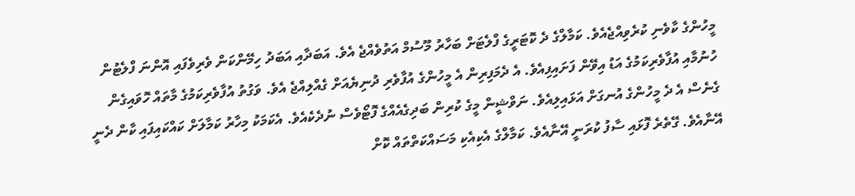މީހުންގެ ކާވެނި ކުރެވިއްޖެއެވެ. ކަމާލްގެ ދެ ކޮޓަރީގެ ފްލެޓަށް ބަހާރު މޫސުމް އަތުވެއްޖެ އެވެ. އަބަދާއި އަބަދު ހިމޭންކަން ވެރިވެފައި އޮންނަ ފްލެޓުން ހުނުމާއި އުފާވެރިކަމުގެ އަޑު އިވޭން ފަށައިފިއެވެ. އެ ދެމަފިރިން އެ މީހުންގެ އުފާވެރި ދުނިޔެއަށް ގެއްލިއްޖެ އެވެ. ވަގުތު އުފާވެރިކަމުގެ މާތައް ހޮވައިގެން ގެނެސް އެ ދެ މީހުންގެ އުނގަށް އަޅައިލިއެވެ. ނަވްޝީން މީގެ ކުރިން ބަދިގެއެއްގެ ފޮޓޯވެސް ނުދެކެއެވެ. އެކަމަކު މިހާރު ކަމާލަށް ކައްކައިފައި ކާން ދެނީ އޭނާއެވެ. ގޭތެރެ ފޮޅައި ސާފު ކުރަނީ އޭނާއެވެ. ކަމާލްގެ އެކިއެކި މަސައްކަތްތައް ކޮށް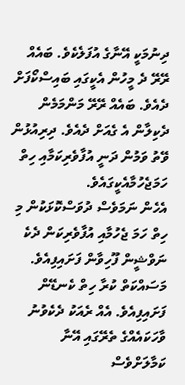ދިނުމަކީ އޭނާގެ އުފަލެކެވެ. ބައެއް ރޭރޭ ދެ މީހުން އެކީގައި ބައިސްކޯފަށް ދެއެވެ. ބައެއް ރޭރޭ މަންމަމެން ދެކިލާން އެ ގެއަށް ދެއެވެ. ދިރިއުޅުން ވޭތު ވަމުން ދަނީ އުފާވެރިކަމާއި ހިތް ހަމަޖެހުމާއެކީގައެވެ.
އެހެން ނަމަވެސް ދުވަސްކޮޅަކުން މި ހިތް ހަމަ ޖެހުމާއި އުފާވެރިކަން ދެކެ ނަވްޝީން ފޫހިވާން ފަށައިފިއެވެ. މަސައްކަތް ކުރާ ހިތް ކެނޑޭން ފަށައިފިއެވެ. އެއް ރެއަކު ދެކެވުނު ވާހަކައެއްގެ ތެރޭގައި އޭނާ ކަމާލަށްވެސް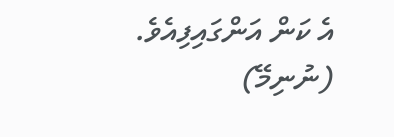އެ ކަން އަންގައިފިއެވެ.
(ނުނިމޭ)